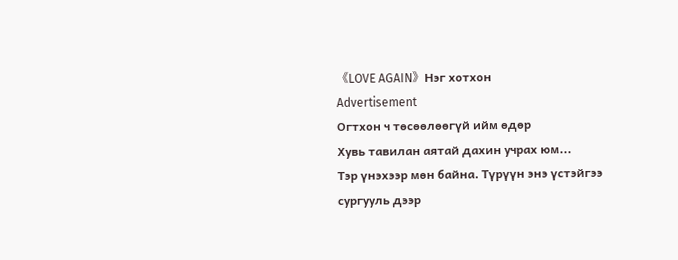《LOVE AGAIN》Нэг хотхон
Advertisement
Огтхон ч төсөөлөөгүй ийм өдөр
Хувь тавилан аятай дахин учрах юм...
Тэр үнэхээр мөн байна. Түрүүн энэ үстэйгээ сургууль дээр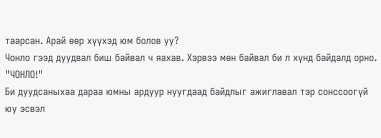таарсан. Арай өөр хүүхэд юм болов уу?
Чонло гээд дуудвал биш байвал ч яахав. Хэрвээ мөн байвал би л хүнд байдалд орно.
"ЧОНЛО!"
Би дуудсаныхаа дараа юмны ардуур нуугдаад байдлыг ажиглавал тэр сонссоогүй юу эсвэл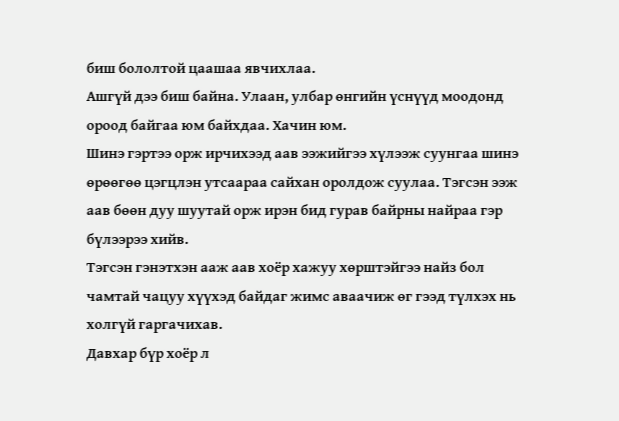биш бололтой цаашаа явчихлаа.
Ашгүй дээ биш байна. Улаан, улбар өнгийн үснүүд моодонд ороод байгаа юм байхдаа. Хачин юм.
Шинэ гэртээ орж ирчихээд аав ээжийгээ хүлээж суунгаа шинэ өрөөгөө цэгцлэн утсаараа сайхан оролдож суулаа. Тэгсэн ээж аав бөөн дуу шуутай орж ирэн бид гурав байрны найраа гэр бүлээрээ хийв.
Тэгсэн гэнэтхэн ааж аав хоёр хажуу хөрштэйгээ найз бол чамтай чацуу хүүхэд байдаг жимс аваачиж өг гээд түлхэх нь холгүй гаргачихав.
Давхар бүр хоёр л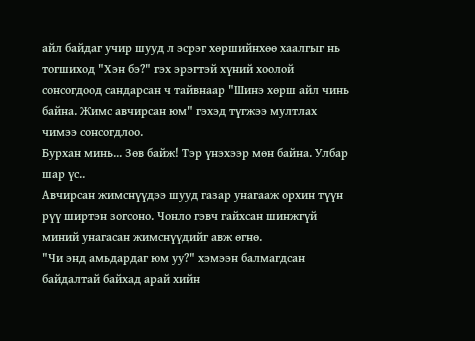айл байдаг учир шууд л эсрэг хөршийнхөө хаалгыг нь тогшиход "Хэн бэ?" гэх эрэгтэй хүний хоолой сонсогдоод сандарсан ч тайвнаар "Шинэ хөрш айл чинь байна. Жимс авчирсан юм" гэхэд түгжээ мултлах чимээ сонсогдлоо.
Бурхан минь... Зөв байж! Тэр үнэхээр мөн байна. Улбар шар үс..
Авчирсан жимснүүдээ шууд газар унагааж орхин түүн рүү ширтэн зогсоно. Чонло гэвч гайхсан шинжгүй миний унагасан жимснүүдийг авж өгнө.
"Чи энд амьдардаг юм уу?" хэмээн балмагдсан байдалтай байхад арай хийн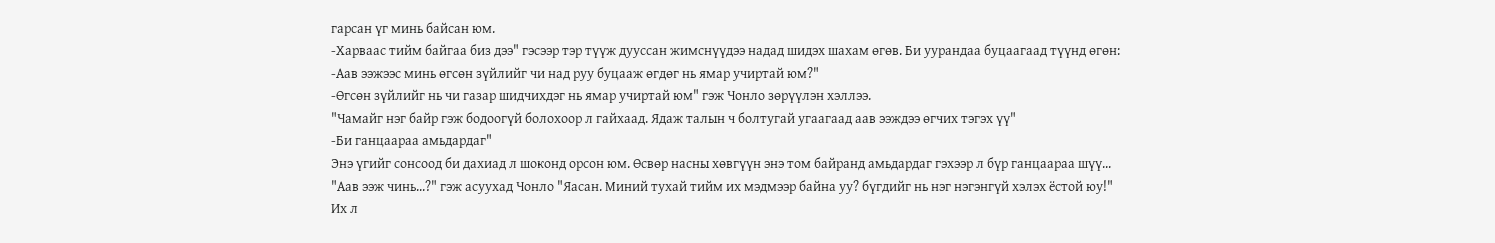гарсан үг минь байсан юм.
-Харваас тийм байгаа биз дээ" гэсээр тэр түүж дууссан жимснүүдээ надад шидэх шахам өгөв. Би уурандаа буцаагаад түүнд өгөн:
-Аав ээжээс минь өгсөн зүйлийг чи над руу буцааж өгдөг нь ямар учиртай юм?"
-Өгсөн зүйлийг нь чи газар шидчихдэг нь ямар учиртай юм" гэж Чонло зөрүүлэн хэллээ.
"Чамайг нэг байр гэж бодоогүй болохоор л гайхаад. Ядаж талын ч болтугай угаагаад аав ээждээ өгчих тэгэх үү"
-Би ганцаараа амьдардаг"
Энэ үгийг сонсоод би дахиад л шоконд орсон юм. Өсвөр насны хөвгүүн энэ том байранд амьдардаг гэхээр л бүр ганцаараа шүү...
"Аав ээж чинь...?" гэж асуухад Чонло "Яасан. Миний тухай тийм их мэдмээр байна уу? бүгдийг нь нэг нэгэнгүй хэлэх ёстой юу!"
Их л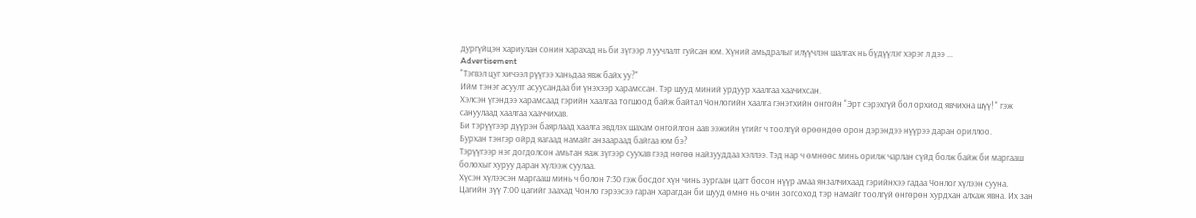дургүйцэн хариулан сонин харахад нь би зүгээр л уучлалт гуйсан юм. Хүний амьдралыг илүүчлэн шалгах нь бүдүүлэг хэрэг л дээ ...
Advertisement
"Тэгвэл цуг хичээл рүүгээ ханьдаа явж байх уу?"
Ийм тэнэг асуулт асуусандаа би үнэхээр харамссан. Тэр шууд миний урдуур хаалгаа хаачихсан.
Хэлсэн үгэндээ харамсаад гэрийн хаалгаа тогшоод байж байтал Чонлогийн хаалга гэнэтхийн онгойн "Эрт сэрэхгүй бол орхиод явчихна шүү! " гэж сануулаад хаалгаа хааччихав.
Би тэрүүгээр дүүрэн баярлаад хаалга эвдлэх шахам онгойлгон аав ээжийн үгийг ч тоолгүй өрөөндөө орон дэрэндээ нүүрээ даран ориллоо.
Бурхан тэнгэр ойрд яагаад намайг анзаараад байгаа юм бэ?
Тэрүүгээр нэг догдолсон амьтан яаж зүгээр суухав гээд нөгөө найзууддаа хэллээ. Тэд нар ч өмнөөс минь орилж чарлан сүйд болж байж би маргааш болохыг хуруу даран хүлээж суулаа.
Хүсэн хүлээсэн маргааш минь ч болон 7:30 гэж босдог хүн чинь зургаан цагт босон нүүр амаа янзалчихаад гэрийнхээ гадаа Чонлог хүлээн сууна. Цагийн зүү 7:00 цагийг заахад Чонло гэрээсээ гаран харагдан би шууд өмнө нь очин зогсоход тэр намайг тоолгүй өнгөрөн хурдхан алхаж явна. Их зан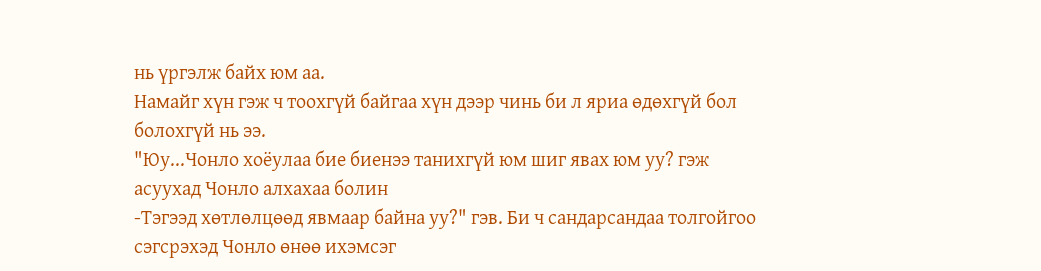нь үргэлж байх юм аа.
Намайг хүн гэж ч тоохгүй байгаа хүн дээр чинь би л яриа өдөхгүй бол болохгүй нь ээ.
"Юу...Чонло хоёулаа бие биенээ танихгүй юм шиг явах юм уу? гэж асуухад Чонло алхахаа болин
-Тэгээд хөтлөлцөөд явмаар байна уу?" гэв. Би ч сандарсандаа толгойгоо сэгсрэхэд Чонло өнөө ихэмсэг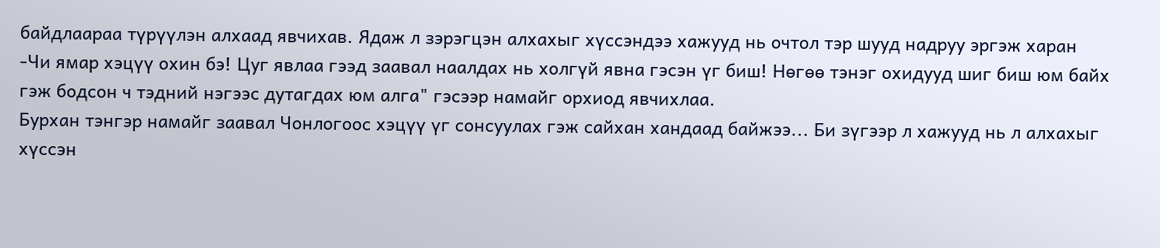байдлаараа түрүүлэн алхаад явчихав. Ядаж л зэрэгцэн алхахыг хүссэндээ хажууд нь очтол тэр шууд надруу эргэж харан
-Чи ямар хэцүү охин бэ! Цуг явлаа гээд заавал наалдах нь холгүй явна гэсэн үг биш! Нөгөө тэнэг охидууд шиг биш юм байх гэж бодсон ч тэдний нэгээс дутагдах юм алга" гэсээр намайг орхиод явчихлаа.
Бурхан тэнгэр намайг заавал Чонлогоос хэцүү үг сонсуулах гэж сайхан хандаад байжээ... Би зүгээр л хажууд нь л алхахыг хүссэн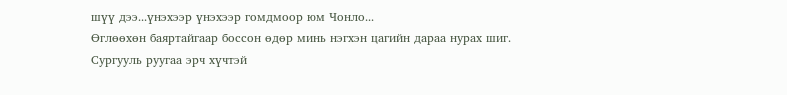шүү дээ...үнэхээр үнэхээр гомдмоор юм Чонло...
Өглөөхөн баяртайгаар боссон өдөр минь нэгхэн цагийн дараа нурах шиг. Сургууль руугаа эрч хүчтэй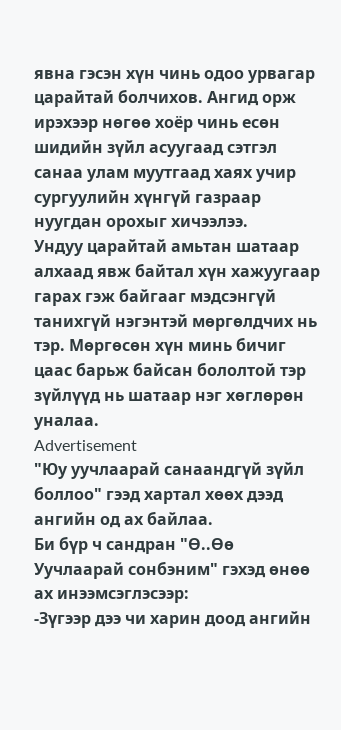явна гэсэн хүн чинь одоо урвагар царайтай болчихов. Ангид орж ирэхээр нөгөө хоёр чинь есөн шидийн зүйл асуугаад сэтгэл санаа улам муутгаад хаях учир сургуулийн хүнгүй газраар нуугдан орохыг хичээлээ.
Ундуу царайтай амьтан шатаар алхаад явж байтал хүн хажуугаар гарах гэж байгааг мэдсэнгүй танихгүй нэгэнтэй мөргөлдчих нь тэр. Мөргөсөн хүн минь бичиг цаас барьж байсан бололтой тэр зүйлүүд нь шатаар нэг хөглөрөн уналаа.
Advertisement
"Юу уучлаарай санаандгүй зүйл боллоо" гээд хартал хөөх дээд ангийн од ах байлаа.
Би бүр ч сандран "Ө..Өө Уучлаарай сонбэним" гэхэд өнөө ах инээмсэглэсээр:
-Зүгээр дээ чи харин доод ангийн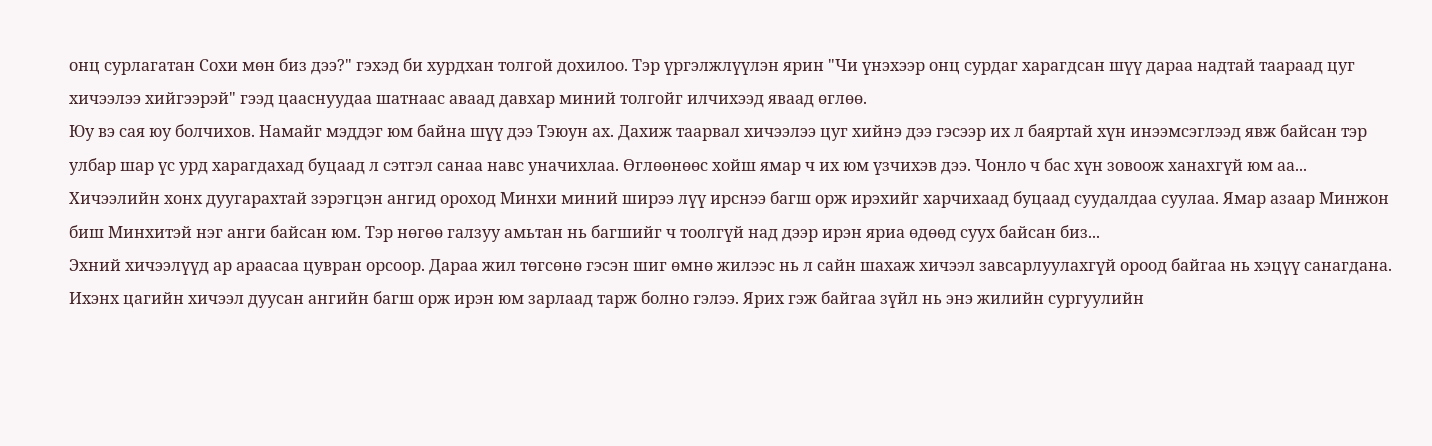онц сурлагатан Сохи мөн биз дээ?" гэхэд би хурдхан толгой дохилоо. Тэр үргэлжлүүлэн ярин "Чи үнэхээр онц сурдаг харагдсан шүү дараа надтай таараад цуг хичээлээ хийгээрэй" гээд цааснуудаа шатнаас аваад давхар миний толгойг илчихээд яваад өглөө.
Юу вэ сая юу болчихов. Намайг мэддэг юм байна шүү дээ Тэюун ах. Дахиж таарвал хичээлээ цуг хийнэ дээ гэсээр их л баяртай хүн инээмсэглээд явж байсан тэр улбар шар үс урд харагдахад буцаад л сэтгэл санаа навс уначихлаа. Өглөөнөөс хойш ямар ч их юм үзчихэв дээ. Чонло ч бас хүн зовоож ханахгүй юм аа...
Хичээлийн хонх дуугарахтай зэрэгцэн ангид ороход Минхи миний ширээ лүү ирснээ багш орж ирэхийг харчихаад буцаад суудалдаа суулаа. Ямар азаар Минжон биш Минхитэй нэг анги байсан юм. Тэр нөгөө галзуу амьтан нь багшийг ч тоолгүй над дээр ирэн яриа өдөөд суух байсан биз...
Эхний хичээлүүд ар араасаа цувран орсоор. Дараа жил төгсөнө гэсэн шиг өмнө жилээс нь л сайн шахаж хичээл завсарлуулахгүй ороод байгаа нь хэцүү санагдана. Ихэнх цагийн хичээл дуусан ангийн багш орж ирэн юм зарлаад тарж болно гэлээ. Ярих гэж байгаа зүйл нь энэ жилийн сургуулийн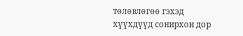төлөвлөгөө гэхэд хүүхдүүд сонирхон дор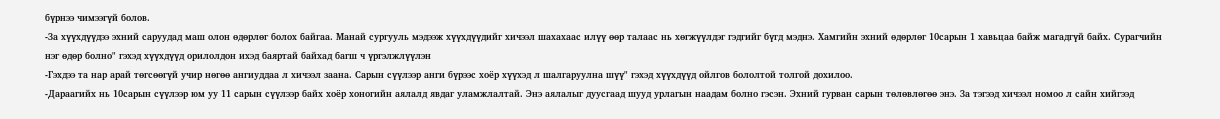бүрнээ чимээгүй болов.
-За хүүхдүүдээ эхний саруудад маш олон өдөрлөг болох байгаа. Манай сургууль мэдээж хүүхдүүдийг хичээл шахахаас илүү өөр талаас нь хөгжүүлдэг гэдгийг бүгд мэднэ. Хамгийн эхний өдөрлөг 10сарын 1 хавьцаа байж магадгүй байх. Сурагчийн нэг өдөр болно" гэхэд хүүхдүүд орилолдон ихэд баяртай байхад багш ч үргэлжлүүлэн
-Гэхдээ та нар арай төгсөөгүй учир нөгөө ангиуддаа л хичээл заана. Сарын сүүлээр анги бүрээс хоёр хүүхэд л шалгаруулна шүү" гэхэд хүүхдүүд ойлгов бололтой толгой дохилоо.
-Дараагийх нь 10сарын сүүлээр юм уу 11 сарын сүүлээр байх хоёр хоногийн аялалд явдаг уламжлалтай. Энэ аялалыг дуусгаад шууд урлагын наадам болно гэсэн. Эхний гурван сарын төлөвлөгөө энэ. За тэгээд хичээл номоо л сайн хийгээд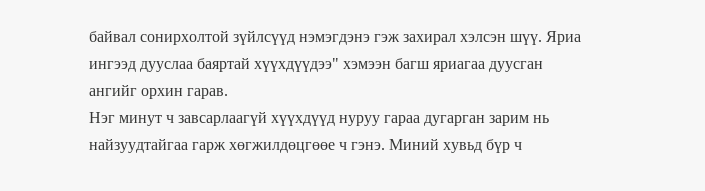байвал сонирхолтой зүйлсүүд нэмэгдэнэ гэж захирал хэлсэн шүү. Яриа ингээд дууслаа баяртай хүүхдүүдээ" хэмээн багш яриагаа дуусган ангийг орхин гарав.
Нэг минут ч завсарлаагүй хүүхдүүд нуруу гараа дугарган зарим нь найзуудтайгаа гарж хөгжилдөцгөөе ч гэнэ. Миний хувьд бүр ч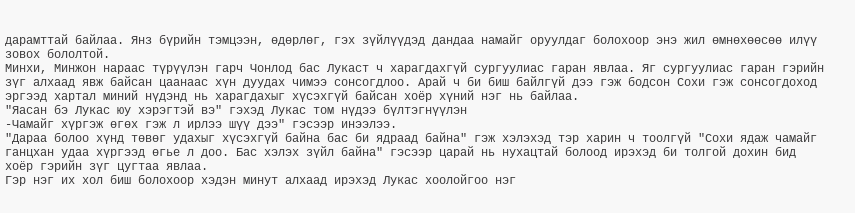дарамттай байлаа. Янз бүрийн тэмцээн, өдөрлөг, гэх зүйлүүдэд дандаа намайг оруулдаг болохоор энэ жил өмнөхөөсөө илүү зовох бололтой.
Минхи, Минжон нараас түрүүлэн гарч Чонлод бас Лукаст ч харагдахгүй сургуулиас гаран явлаа. Яг сургуулиас гаран гэрийн зүг алхаад явж байсан цаанаас хүн дуудах чимээ сонсогдлоо. Арай ч би биш байлгүй дээ гэж бодсон Сохи гэж сонсогдоход эргээд хартал миний нүдэнд нь харагдахыг хүсэхгүй байсан хоёр хүний нэг нь байлаа.
"Яасан бэ Лукас юу хэрэгтэй вэ" гэхэд Лукас том нүдээ бүлтэгнүүлэн
-Чамайг хүргэж өгөх гэж л ирлээ шүү дээ" гэсээр инээлээ.
"Дараа болоо хүнд төвөг удахыг хүсэхгүй байна бас би ядраад байна" гэж хэлэхэд тэр харин ч тоолгүй "Сохи ядаж чамайг ганцхан удаа хүргээд өгье л доо. Бас хэлэх зүйл байна" гэсээр царай нь нухацтай болоод ирэхэд би толгой дохин бид хоёр гэрийн зүг цугтаа явлаа.
Гэр нэг их хол биш болохоор хэдэн минут алхаад ирэхэд Лукас хоолойгоо нэг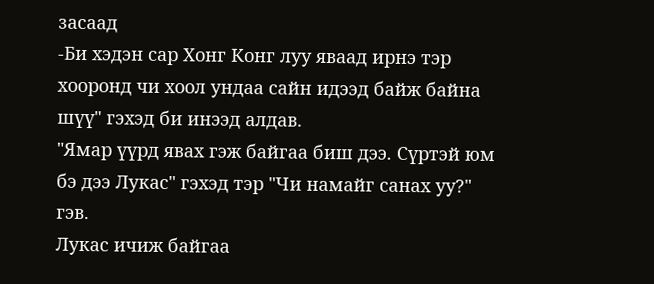засаад
-Би хэдэн сар Хонг Конг луу яваад ирнэ тэр хооронд чи хоол ундаа сайн идээд байж байна шүү" гэхэд би инээд алдав.
"Ямар үүрд явах гэж байгаа биш дээ. Сүртэй юм бэ дээ Лукас" гэхэд тэр "Чи намайг санах уу?" гэв.
Лукас ичиж байгаа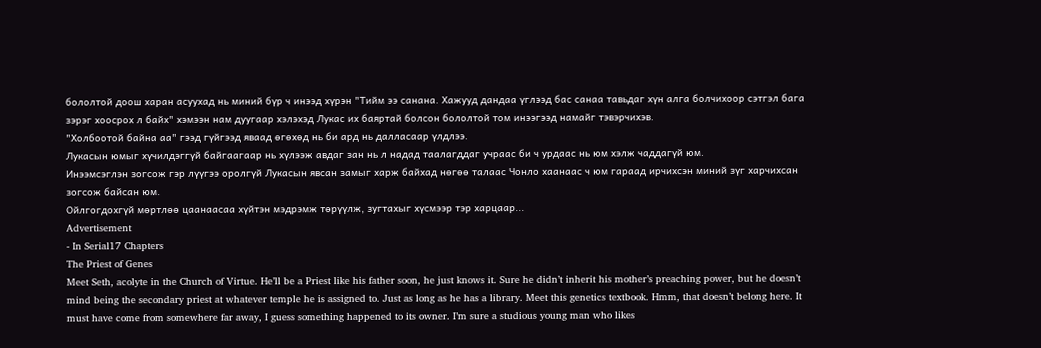бололтой доош харан асуухад нь миний бүр ч инээд хүрэн "Тийм ээ санана. Хажууд дандаа үглээд бас санаа тавьдаг хүн алга болчихоор сэтгэл бага зэрэг хоосрох л байх" хэмээн нам дуугаар хэлэхэд Лукас их баяртай болсон бололтой том инээгээд намайг тэвэрчихэв.
"Холбоотой байна аа" гээд гүйгээд яваад өгөхөд нь би ард нь далласаар үлдлээ.
Лукасын юмыг хүчилдэггүй байгаагаар нь хүлээж авдаг зан нь л надад таалагддаг учраас би ч урдаас нь юм хэлж чаддагүй юм.
Инээмсэглэн зогсож гэр лүүгээ оролгүй Лукасын явсан замыг харж байхад нөгөө талаас Чонло хаанаас ч юм гараад ирчихсэн миний зүг харчихсан зогсож байсан юм.
Ойлгогдохгүй мөртлөө цаанаасаа хүйтэн мэдрэмж төрүүлж, зугтахыг хүсмээр тэр харцаар...
Advertisement
- In Serial17 Chapters
The Priest of Genes
Meet Seth, acolyte in the Church of Virtue. He’ll be a Priest like his father soon, he just knows it. Sure he didn’t inherit his mother’s preaching power, but he doesn’t mind being the secondary priest at whatever temple he is assigned to. Just as long as he has a library. Meet this genetics textbook. Hmm, that doesn’t belong here. It must have come from somewhere far away, I guess something happened to its owner. I’m sure a studious young man who likes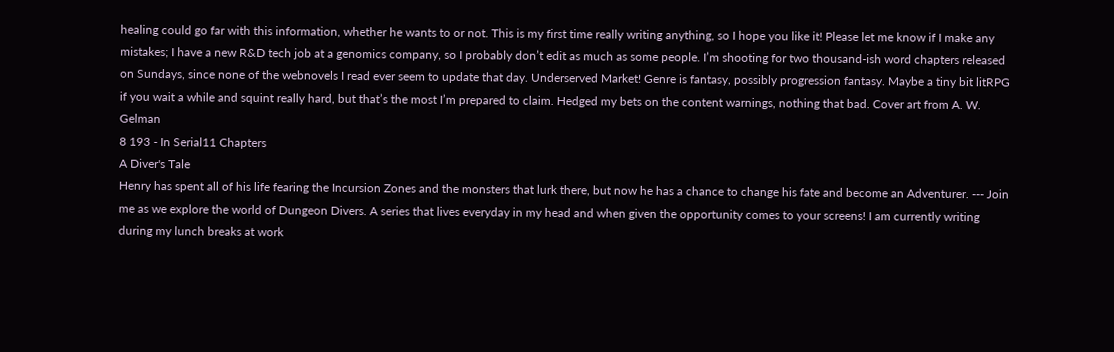healing could go far with this information, whether he wants to or not. This is my first time really writing anything, so I hope you like it! Please let me know if I make any mistakes; I have a new R&D tech job at a genomics company, so I probably don’t edit as much as some people. I’m shooting for two thousand-ish word chapters released on Sundays, since none of the webnovels I read ever seem to update that day. Underserved Market! Genre is fantasy, possibly progression fantasy. Maybe a tiny bit litRPG if you wait a while and squint really hard, but that’s the most I’m prepared to claim. Hedged my bets on the content warnings, nothing that bad. Cover art from A. W. Gelman
8 193 - In Serial11 Chapters
A Diver's Tale
Henry has spent all of his life fearing the Incursion Zones and the monsters that lurk there, but now he has a chance to change his fate and become an Adventurer. --- Join me as we explore the world of Dungeon Divers. A series that lives everyday in my head and when given the opportunity comes to your screens! I am currently writing during my lunch breaks at work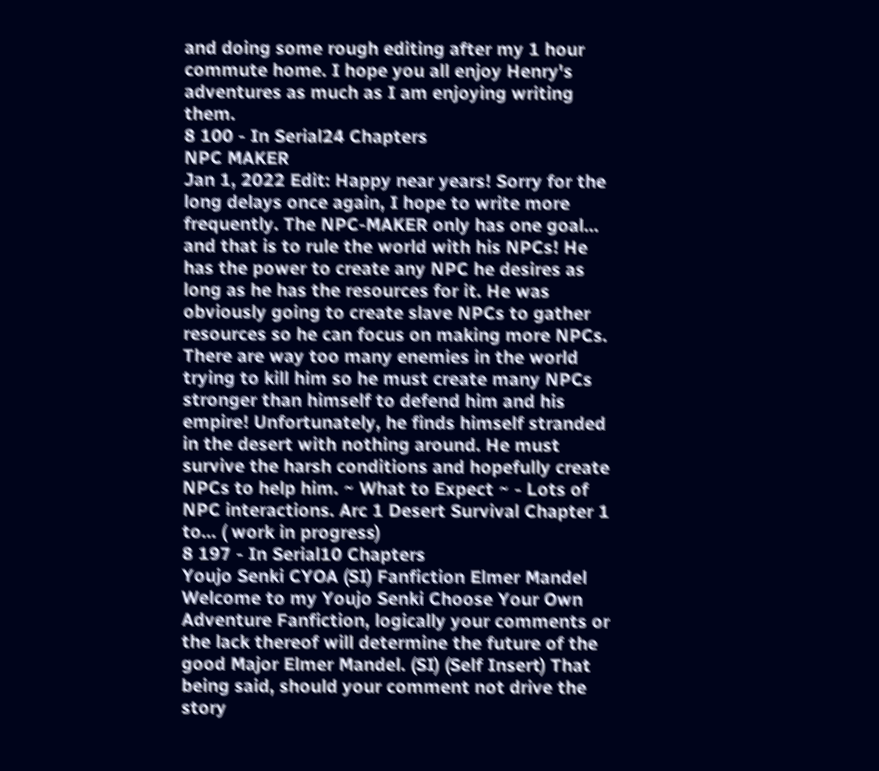and doing some rough editing after my 1 hour commute home. I hope you all enjoy Henry's adventures as much as I am enjoying writing them.
8 100 - In Serial24 Chapters
NPC MAKER
Jan 1, 2022 Edit: Happy near years! Sorry for the long delays once again, I hope to write more frequently. The NPC-MAKER only has one goal… and that is to rule the world with his NPCs! He has the power to create any NPC he desires as long as he has the resources for it. He was obviously going to create slave NPCs to gather resources so he can focus on making more NPCs. There are way too many enemies in the world trying to kill him so he must create many NPCs stronger than himself to defend him and his empire! Unfortunately, he finds himself stranded in the desert with nothing around. He must survive the harsh conditions and hopefully create NPCs to help him. ~ What to Expect ~ - Lots of NPC interactions. Arc 1 Desert Survival Chapter 1 to... ( work in progress)
8 197 - In Serial10 Chapters
Youjo Senki CYOA (SI) Fanfiction Elmer Mandel
Welcome to my Youjo Senki Choose Your Own Adventure Fanfiction, logically your comments or the lack thereof will determine the future of the good Major Elmer Mandel. (SI) (Self Insert) That being said, should your comment not drive the story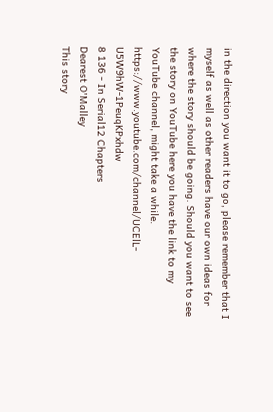in the direction you want it to go, please remember that I myself as well as other readers have our own ideas for where the story should be going. Should you want to see the story on YouTube here you have the link to my YouTube channel, might take a while. https://www.youtube.com/channel/UCElL-U5W9hW-1PeuqKPxhdw
8 136 - In Serial12 Chapters
Dearest O'Malley
This story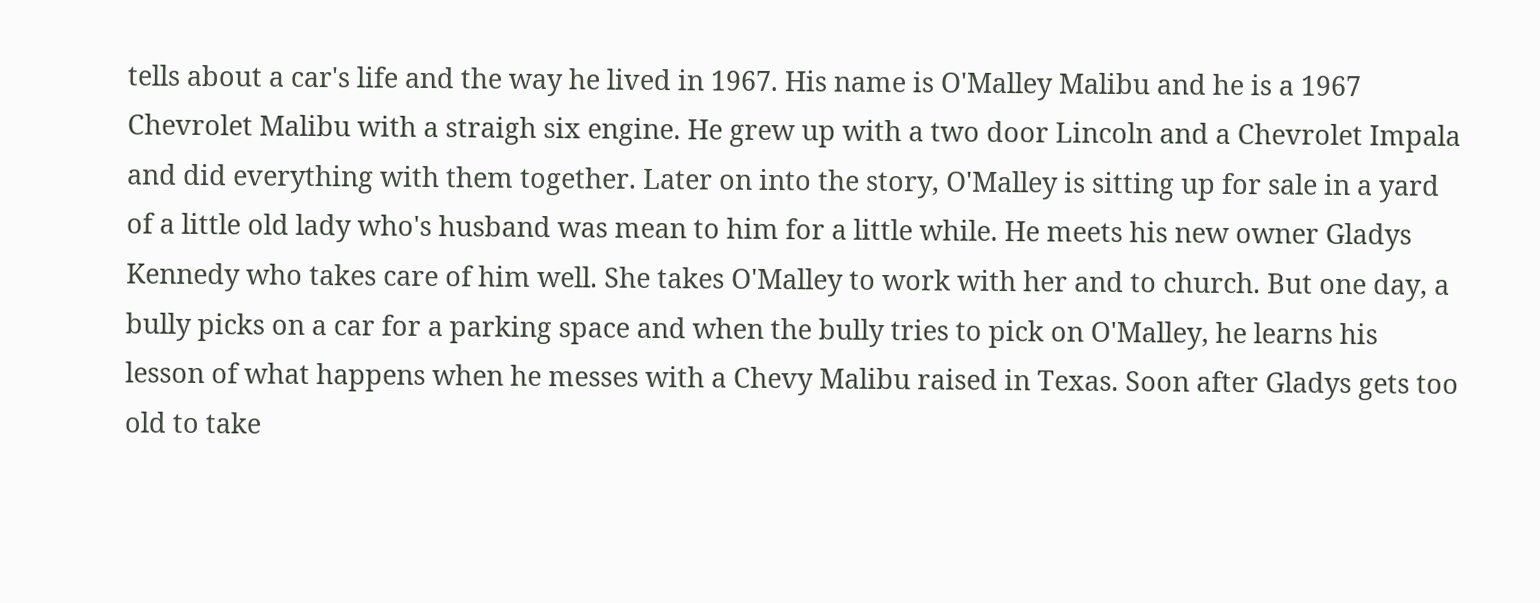tells about a car's life and the way he lived in 1967. His name is O'Malley Malibu and he is a 1967 Chevrolet Malibu with a straigh six engine. He grew up with a two door Lincoln and a Chevrolet Impala and did everything with them together. Later on into the story, O'Malley is sitting up for sale in a yard of a little old lady who's husband was mean to him for a little while. He meets his new owner Gladys Kennedy who takes care of him well. She takes O'Malley to work with her and to church. But one day, a bully picks on a car for a parking space and when the bully tries to pick on O'Malley, he learns his lesson of what happens when he messes with a Chevy Malibu raised in Texas. Soon after Gladys gets too old to take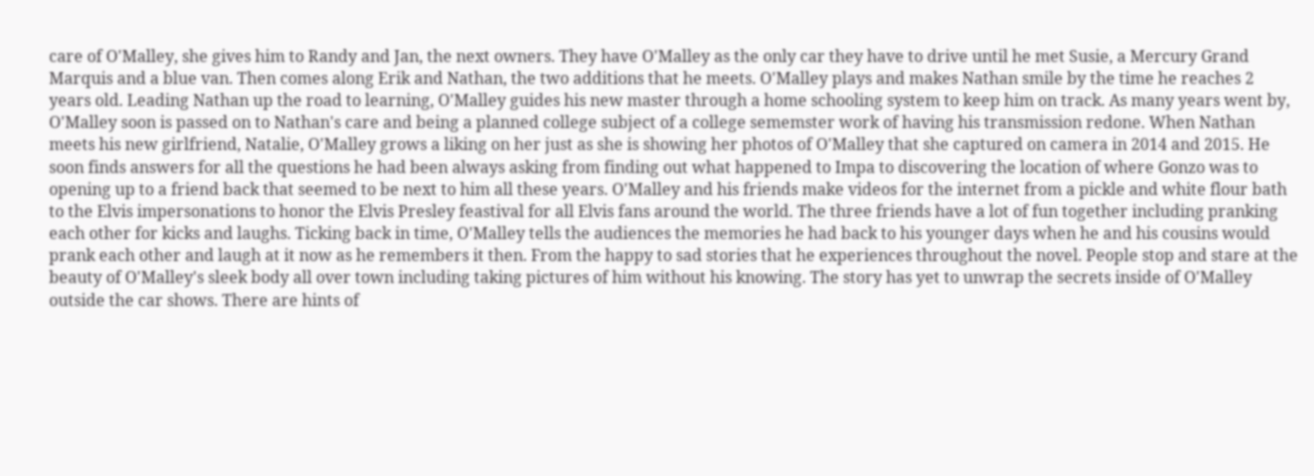care of O'Malley, she gives him to Randy and Jan, the next owners. They have O'Malley as the only car they have to drive until he met Susie, a Mercury Grand Marquis and a blue van. Then comes along Erik and Nathan, the two additions that he meets. O'Malley plays and makes Nathan smile by the time he reaches 2 years old. Leading Nathan up the road to learning, O'Malley guides his new master through a home schooling system to keep him on track. As many years went by, O'Malley soon is passed on to Nathan's care and being a planned college subject of a college sememster work of having his transmission redone. When Nathan meets his new girlfriend, Natalie, O'Malley grows a liking on her just as she is showing her photos of O'Malley that she captured on camera in 2014 and 2015. He soon finds answers for all the questions he had been always asking from finding out what happened to Impa to discovering the location of where Gonzo was to opening up to a friend back that seemed to be next to him all these years. O'Malley and his friends make videos for the internet from a pickle and white flour bath to the Elvis impersonations to honor the Elvis Presley feastival for all Elvis fans around the world. The three friends have a lot of fun together including pranking each other for kicks and laughs. Ticking back in time, O'Malley tells the audiences the memories he had back to his younger days when he and his cousins would prank each other and laugh at it now as he remembers it then. From the happy to sad stories that he experiences throughout the novel. People stop and stare at the beauty of O'Malley's sleek body all over town including taking pictures of him without his knowing. The story has yet to unwrap the secrets inside of O'Malley outside the car shows. There are hints of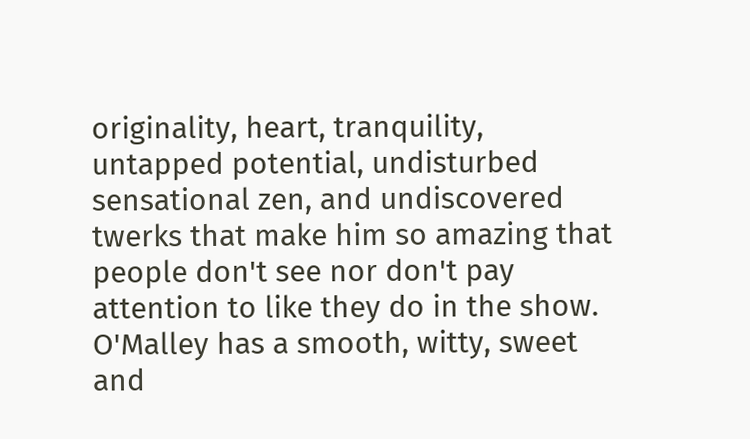originality, heart, tranquility, untapped potential, undisturbed sensational zen, and undiscovered twerks that make him so amazing that people don't see nor don't pay attention to like they do in the show. O'Malley has a smooth, witty, sweet and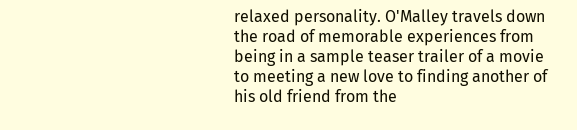relaxed personality. O'Malley travels down the road of memorable experiences from being in a sample teaser trailer of a movie to meeting a new love to finding another of his old friend from the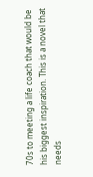70s to meeting a life coach that would be his biggest inspiration. This is a novel that needs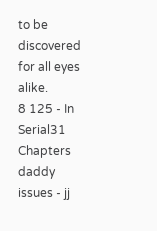to be discovered for all eyes alike.
8 125 - In Serial31 Chapters
daddy issues - jj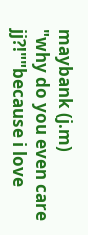maybank (j.m)
"why do you even care jj?!""because i love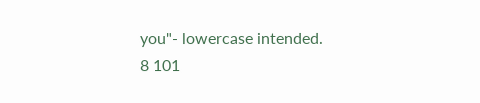you"- lowercase intended.
8 101